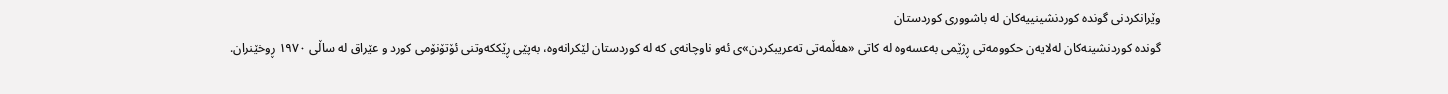وێرانکردنی گوندە کوردنشینییەکان لە باشووری کوردستان
گوندە کوردنشینەکان لەلایەن حکوومەتی ڕژێمی بەعسەوە لە کاتی «ھەڵمەتی تەعریبکردن»ی ئەو ناوچانەی کە لە کوردستان لێکرانەوە، بەپێی ڕێککەوتنی ئۆتۆنۆمی کورد و عێراق لە ساڵی ١٩٧٠ ڕوخێنران.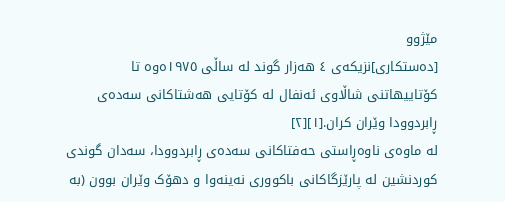مێژوو
[دەستکاری]نزیکەی ٤ ھەزار گوند لە ساڵی ١٩٧٥ەوە تا کۆتاییھاتنی شاڵاوی ئەنفال لە کۆتایی ھەشتاکانی سەدەی ڕابردوودا وێران کران.[١][٢]
لە ماوەی ناوەڕاستی حەفتاکانی سەدەی ڕابردوودا، سەدان گوندی کوردنشین لە پارێزگاکانی باکووری نەینەوا و دھۆک وێران بوون (بە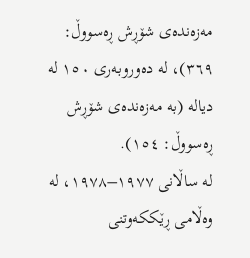مەزەندەی شۆڕش ڕەسووڵ: ٣٦٩)، لە دەوروبەری ١٥٠ لە دیالە (بە مەزەندەی شۆڕش ڕەسووڵ: ١٥٤).
لە ساڵانی ١٩٧٧–١٩٧٨، لە وەڵامی ڕێککەوتنی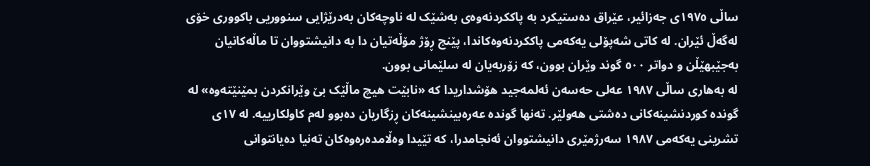ساڵی ١٩٧٥ی جەزائیر، عێراق دەستیکرد بە پاککردنەوەی بەشێک لە ناوچەکان بەدرێژایی سنووریی باکووری خۆی لەگەڵ ئێران. لە کاتی شەپۆلی یەکەمی پاککردنەوەکاندا، پێنج ڕۆژ مۆڵەتیان دا بە دانیشتووان تا ماڵەکانیان بەجێبھێڵن و دواتر ٥٠٠ گوند وێران بوون، کە زۆربەیان لە سلێمانی بوون.
لە بەھاری ساڵی ١٩٨٧ عەلی حەسەن ئەلمەجید ھۆشداریدا کە «نابێت ھیچ ماڵێک بێ وێرانکردن بمێنێتەوە» لە گوندە کوردنشینەکانی دەشتی ھەولێر. تەنھا گوندە عەرەبینشینەکان ڕزگاریان دەبوو لەم کاولکارییە. لە ١٧ی تشرینی یەکەمی ١٩٨٧ سەرژمێری دانیشتووان ئەنجامدرا، کە تێیدا وەڵامدەرەوەکان تەنیا دەیانتوانی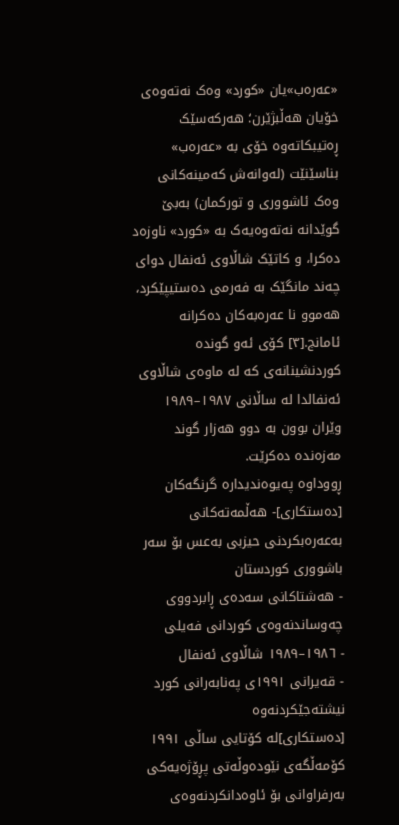«عەرەب»یان «کورد» وەک نەتەوەی خۆیان ھەڵبژێرن؛ ھەرکەسێک ڕەتیبکاتەوە خۆی بە «عەرەب» بناسێنێت (لەوانەش کەمینەکانی وەک ئاشووری و تورکمان) بەبێ گوێدانە نەتەوەیەک بە «کورد» ناوزەد دەکرا، و کاتێک شاڵاوی ئەنفال دوای چەند مانگێک بە فەرمی دەستیپێکرد، ھەموو نا عەرەبەکان دەکرانە ئامانج.[٣] کۆی ئەو گوندە کوردنشینانەی کە لە ماوەی شاڵاوی ئەنفالدا لە ساڵانی ١٩٨٧–١٩٨٩ وێران بوون بە دوو ھەزار گوند مەزەندە دەکرێت.
ڕووداوە پەیوەندیدارە گرنگەکان
[دەستکاری]- ھەڵمەتەکانی بەعەرەبکردنی حیزبی بەعس بۆ سەر باشووری کوردستان
- ھەشتاکانی سەدەی ڕابردووی چەوساندنەوەی کوردانی فەیلی
- ١٩٨٦–١٩٨٩ شاڵاوی ئەنفال
- قەیرانی ١٩٩١ی پەنابەرانی کورد
نیشتەجێکردنەوە
[دەستکاری]لە کۆتایی ساڵی ١٩٩١ کۆمەڵگەی نێودەوڵەتی پڕۆژەیەکی بەرفراوانی بۆ ئاوەدانکردنەوەی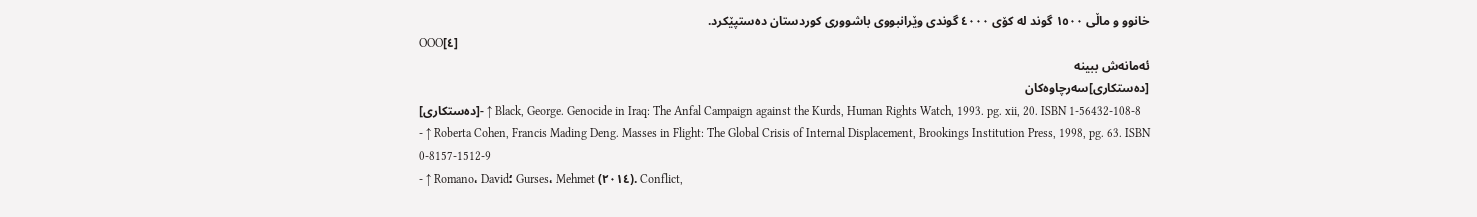خانوو و ماڵی ١٥٠٠ گوند لە کۆی ٤٠٠٠ گوندی وێرانبووی باشووری کوردستان دەستپێکرد.
OOO[٤]
ئەمانەش ببینە
[دەستکاری]سەرچاوەکان
[دەستکاری]- ↑ Black, George. Genocide in Iraq: The Anfal Campaign against the Kurds, Human Rights Watch, 1993. pg. xii, 20. ISBN 1-56432-108-8
- ↑ Roberta Cohen, Francis Mading Deng. Masses in Flight: The Global Crisis of Internal Displacement, Brookings Institution Press, 1998, pg. 63. ISBN 0-8157-1512-9
- ↑ Romano، David؛ Gurses، Mehmet (٢٠١٤). Conflict,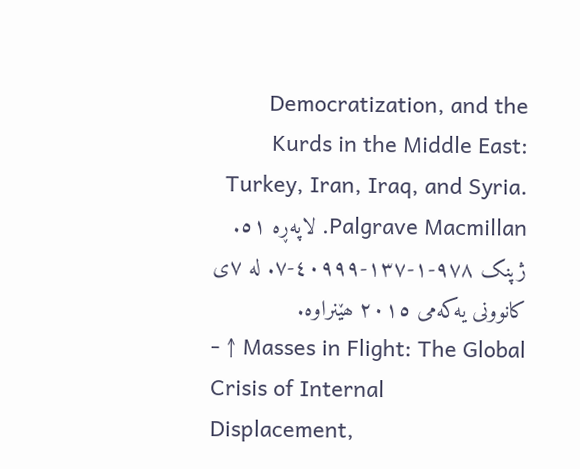Democratization, and the Kurds in the Middle East: Turkey, Iran, Iraq, and Syria. Palgrave Macmillan. لاپەڕە ٥١. ژپنک ٩٧٨-١-١٣٧-٤٠٩٩٩-٧. لە ٧ی کانوونی یەکەمی ٢٠١٥ ھێنراوە.
- ↑ Masses in Flight: The Global Crisis of Internal Displacement,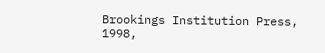Brookings Institution Press, 1998,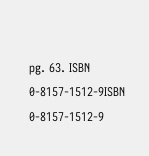pg. 63. ISBN 0-8157-1512-9ISBN 0-8157-1512-9